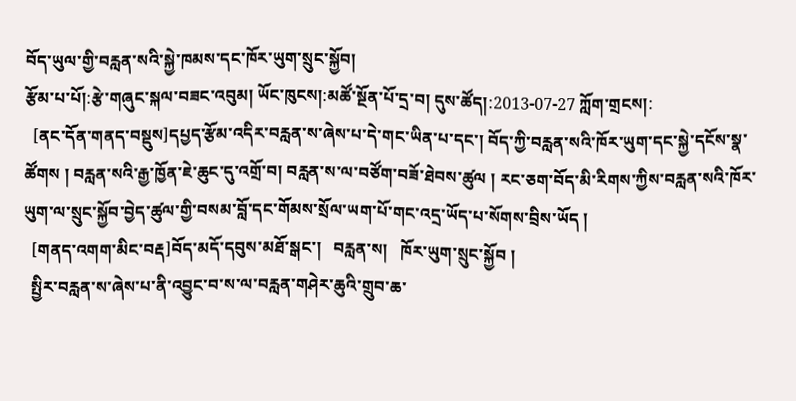བོད་ཡུལ་གྱི་བརླན་སའི་སྐྱེ་ཁམས་དང་ཁོར་ཡུག་སྲུང་སྐྱོབ།
རྩོམ་པ་པོ།:རྩེ་གཞུང་སྐལ་བཟང་འབུམ། ཡོང་ཁུངས།:མཚོ་སྔོན་པོ་དྲ་བ། དུས་ཚོད།:2013-07-27 ཀློག་གྲངས།:
  [ནང་དོན་གནད་བསྡུས]དཔྱད་རྩོམ་འདིར་བརླན་ས་ཞེས་པ་དེ་གང་ཡིན་པ་དང་། བོད་ཀྱི་བརླན་སའི་ཁོར་ཡུག་དང་སྐྱེ་དངོས་སྣ་ཚོགས ། བརླན་སའི་རྒྱ་ཁྱོན་ཇེ་ཆུང་དུ་འགྲོ་བ། བརླན་ས་ལ་བཙོག་བཟོ་ཐེབས་ཚུལ ། རང་ཅག་བོད་མི་རིགས་ཀྱིས་བརླན་སའི་ཁོར་ཡུག་ལ་སྲུང་སྐྱོབ་བྱེད་ཚུལ་གྱི་བསམ་བློ་དང་གོམས་སྲོལ་ཡག་པོ་གང་འདྲ་ཡོད་པ་སོགས་བྲིས་ཡོད །
  [གནད་འགག་མིང་བརྡ]བོད་མདོ་དབུས་མཐོ་སྒང་།   བརླན་ས།   ཁོར་ཡུག་སྲུང་སྐྱོབ །
  སྤྱིར་བརླན་ས་ཞེས་པ་ནི་འབྱུང་བ་ས་ལ་བརླན་གཤེར་ཆུའི་གྲུབ་ཆ་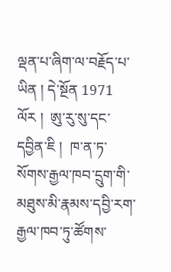ལྡན་པ་ཞིག་ལ་བརྗོད་པ་ཡིན ། དེ་སྔོན 1971 ལོར །  ཨུ་རུ་སུ་དང་དབྱིན་ཇི །  ཁ་ན་ཏ་སོགས་རྒྱལ་ཁབ་དྲུག་གི་མཐུས་མི་རྣམས་དབྱི་རག་རྒྱལ་ཁབ་ཏུ་ཚོགས་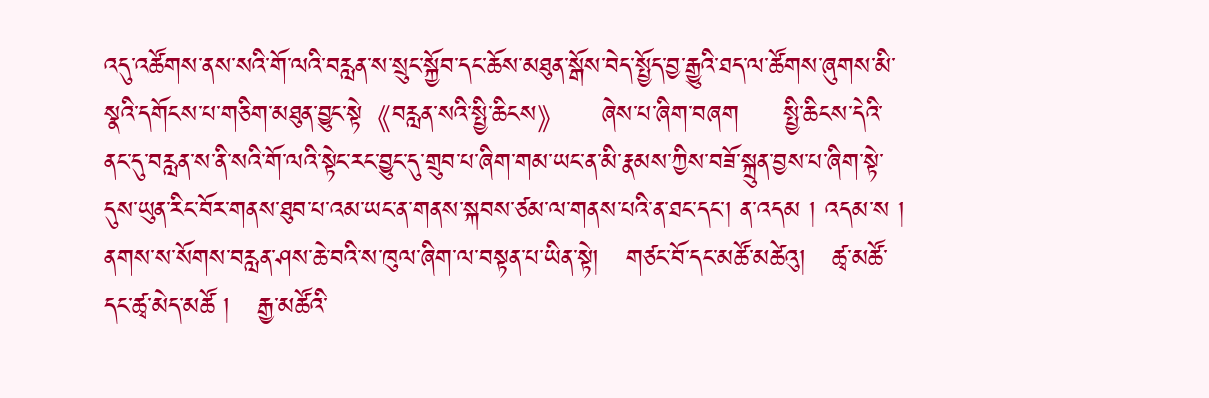འདུ་འཚོགས་ནས་སའི་གོ་ལའི་བརླན་ས་སྲུང་སྐྱོབ་དང་ཆོས་མཐུན་སྒོས་བེད་སྤྱོད་བྱ་རྒྱུའི་ཐད་ལ་ཚོགས་ཞུགས་མི་སྣའི་དགོངས་པ་གཅིག་མཐུན་བྱུང་སྟེ《བརླན་སའི་སྤྱི་ཆིངས》     ཞེས་པ་ཞིག་བཞག     སྤྱི་ཆིངས་དེའི་ནང་དུ་བརླན་ས་ནི་སའི་གོ་ལའི་སྟེང་རང་བྱུང་དུ་གྲུབ་པ་ཞིག་གམ་ཡང་ན་མི་རྣམས་ཀྱིས་བཟོ་སྐྲུན་བྱས་པ་ཞིག་སྟེ་དུས་ཡུན་རིང་བོར་གནས་ཐུབ་པ་འམ་ཡང་ན་གནས་སྐབས་ཙམ་ལ་གནས་པའི་ན་ཐང་དང་། ན་འདམ ། འདམ་ས ། ནགས་ས་སོགས་བརླན་ཤས་ཆེ་བའི་ས་ཁུལ་ཞིག་ལ་བསྟན་པ་ཡིན་སྟེ།   གཙང་བོ་དང་མཚོ་མཚེའུ།   ཚྭ་མཚོ་དང་ཚྭ་མེད་མཚོ །   རྒྱ་མཚོའི་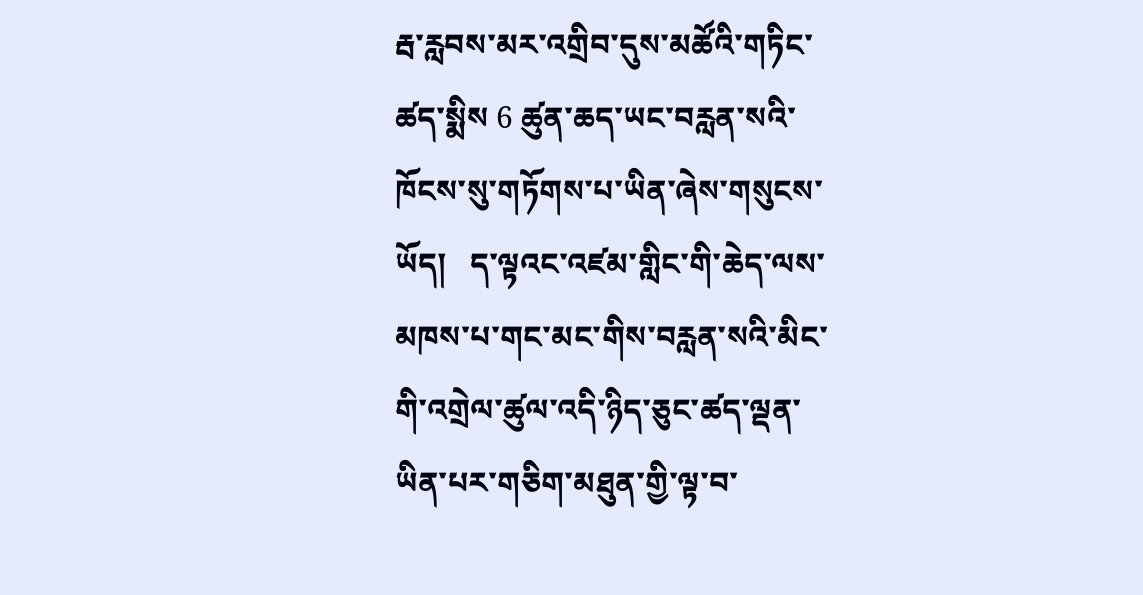རྦ་རླབས་མར་འགྲིབ་དུས་མཚོའི་གཏིང་ཚད་སྨིས 6 ཚུན་ཆད་ཡང་བརླན་སའི་ཁོངས་སུ་གཏོགས་པ་ཡིན་ཞེས་གསུངས་ཡོད།   ད་ལྟའང་འཛམ་གླིང་གི་ཆེད་ལས་མཁས་པ་གང་མང་གིས་བརླན་སའི་མིང་གི་འགྲེལ་ཚུལ་འདི་ཉིད་ཅུང་ཚད་ལྡན་ཡིན་པར་གཅིག་མཐུན་གྱི་ལྟ་བ་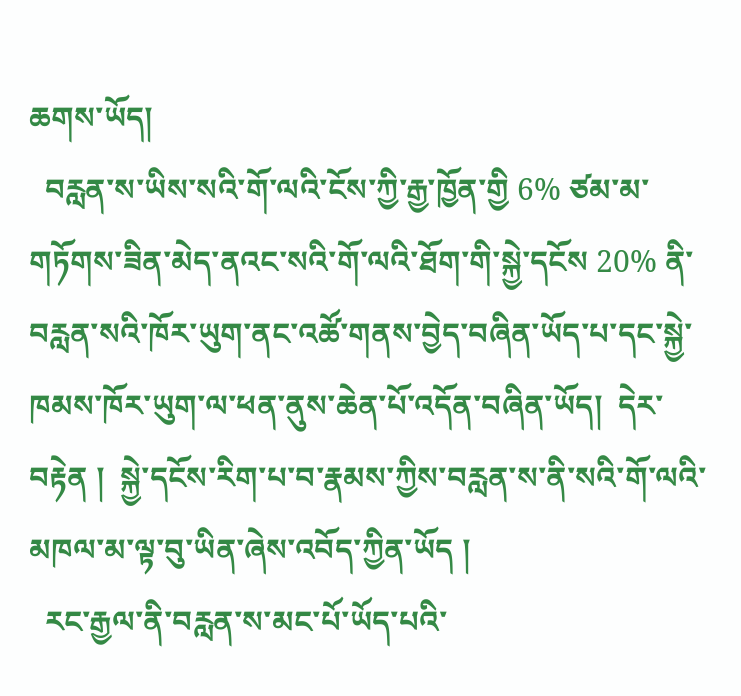ཆགས་ཡོད།
  བརླན་ས་ཡིས་སའི་གོ་ལའི་ངོས་ཀྱི་རྒྱ་ཁྱོན་གྱི 6% ཙམ་མ་གཏོགས་ཟིན་མེད་ནའང་སའི་གོ་ལའི་ཐོག་གི་སྐྱེ་དངོས 20% ནི་བརླན་སའི་ཁོར་ཡུག་ནང་འཚོ་གནས་བྱེད་བཞིན་ཡོད་པ་དང་སྐྱེ་ཁམས་ཁོར་ཡུག་ལ་ཕན་ནུས་ཆེན་པོ་འདོན་བཞིན་ཡོད།  དེར་བརྟེན །  སྐྱེ་དངོས་རིག་པ་བ་རྣམས་ཀྱིས་བརླན་ས་ནི་སའི་གོ་ལའི་མཁལ་མ་ལྟ་བུ་ཡིན་ཞེས་འབོད་ཀྱིན་ཡོད །
  རང་རྒྱལ་ནི་བརླན་ས་མང་པོ་ཡོད་པའི་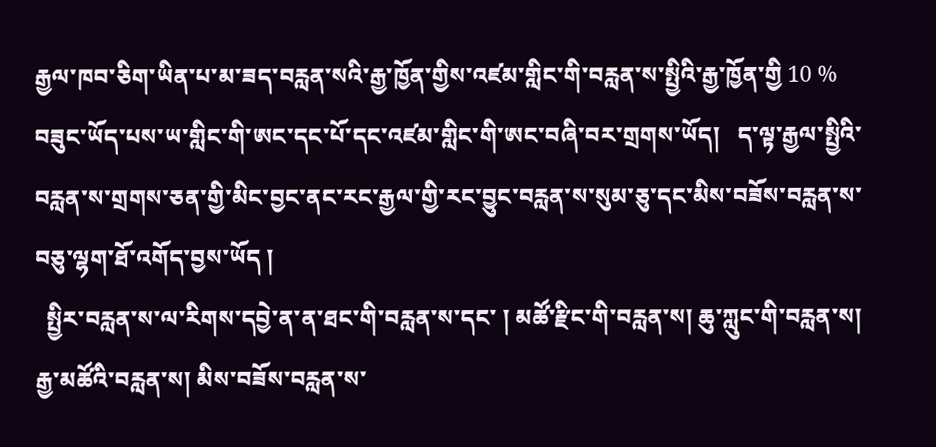རྒྱལ་ཁབ་ཅིག་ཡིན་པ་མ་ཟད་བརླན་སའི་རྒྱ་ཁྱོན་གྱིས་འཛམ་གླིང་གི་བརླན་ས་སྤྱིའི་རྒྱ་ཁྱོན་གྱི 10 % བཟུང་ཡོད་པས་ཡ་གླིང་གི་ཨང་དང་པོ་དང་འཛམ་གླིང་གི་ཨང་བཞི་བར་གྲགས་ཡོད།   ད་ལྟ་རྒྱལ་སྤྱིའི་བརླན་ས་གྲགས་ཅན་གྱི་མིང་བྱང་ནང་རང་རྒྱལ་གྱི་རང་བྱུང་བརླན་ས་སུམ་ཅུ་དང་མིས་བཟོས་བརླན་ས་བཅུ་ལྷག་ཐོ་འགོད་བྱས་ཡོད །
  སྤྱིར་བརླན་ས་ལ་རིགས་དབྱེ་ན་ན་ཐང་གི་བརླན་ས་དང་ ། མཚོ་རྫིང་གི་བརླན་ས། ཆུ་ཀླུང་གི་བརླན་ས། རྒྱ་མཚོའི་བརླན་ས། མིས་བཟོས་བརླན་ས་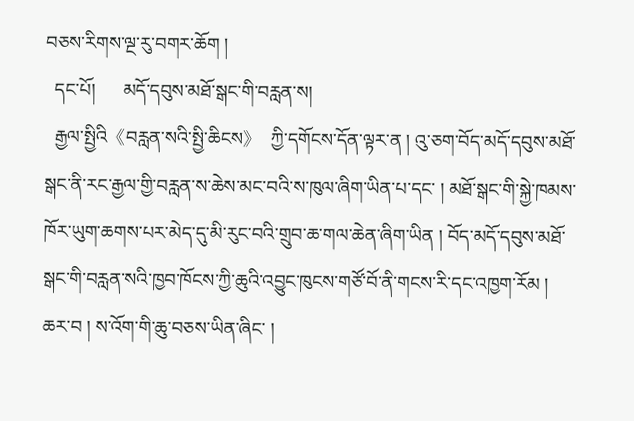བཅས་རིགས་ལྔ་རུ་བགར་ཆོག །
  དང་པོ།      མདོ་དབུས་མཐོ་སྒང་གི་བརླན་ས།
  རྒྱལ་སྤྱིའི《བརླན་སའི་སྤྱི་ཆིངས》  ཀྱི་དགོངས་དོན་ལྟར་ན ། འུ་ཅག་བོད་མདོ་དབུས་མཐོ་སྒང་ནི་རང་རྒྱལ་གྱི་བརླན་ས་ཆེས་མང་བའི་ས་ཁུལ་ཞིག་ཡིན་པ་དང་ ། མཐོ་སྒང་གི་སྐྱེ་ཁམས་ཁོར་ཡུག་ཆགས་པར་མེད་དུ་མི་རུང་བའི་གྲུབ་ཆ་གལ་ཆེན་ཞིག་ཡིན ། བོད་མདོ་དབུས་མཐོ་སྒང་གི་བརླན་སའི་ཁྱབ་ཁོངས་ཀྱི་ཆུའི་འབྱུང་ཁུངས་གཙོ་བོ་ནི་གངས་རི་དང་འཁྱག་རོམ །  ཆར་བ ། ས་འོག་གི་ཆུ་བཅས་ཡིན་ཞིང་ །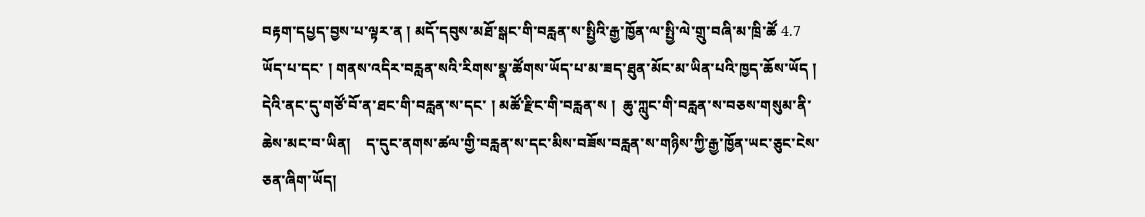བརྟག་དཔྱད་བྱས་པ་ལྟར་ན ། མདོ་དབུས་མཐོ་སྒང་གི་བརླན་ས་སྤྱིའི་རྒྱ་ཁྱོན་ལ་སྤྱི་ལེ་གྲུ་བཞི་མ་ཁྲི་ཚོ 4.7 ཡོད་པ་དང་ ། གནས་འདིར་བརླན་སའི་རིགས་སྣ་ཚོགས་ཡོད་པ་མ་ཟད་ཐུན་མོང་མ་ཡིན་པའི་ཁྱད་ཆོས་ཡོད ། དེའི་ནང་དུ་གཙོ་བོ་ན་ཐང་གི་བརླན་ས་དང་ ། མཚོ་རྫིང་གི་བརླན་ས །  ཆུ་ཀླུང་གི་བརླན་ས་བཅས་གསུམ་ནི་ཆེས་མང་བ་ཡིན།    ད་དུང་ནགས་ཚལ་གྱི་བརླན་ས་དང་མིས་བཟོས་བརླན་ས་གཉིས་ཀྱི་རྒྱ་ཁྱོན་ཡང་ཅུང་ངེས་ཅན་ཞིག་ཡོད།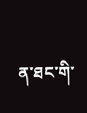ན་ཐང་གི་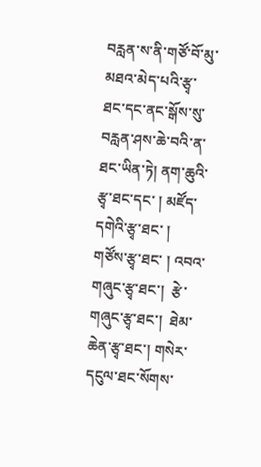བརླན་ས་ནི་གཙོ་བོ་མུ་མཐའ་མེད་པའི་རྩྭ་ཐང་དང་ནང་སྒོས་སུ་བརླན་ཤས་ཆེ་བའི་ན་ཐང་ཡིན་ཏེ། ནག་ཆུའི་རྩྭ་ཐང་དང་ ། མཛོད་དགེའི་རྩྭ་ཐང་ ། གཙོས་རྩྭ་ཐང་ ། འབའ་གཞུང་རྩྭ་ཐང་།  རྩེ་གཞུང་རྩྭ་ཐང་།  ཐེམ་ཆེན་རྩྭ་ཐང་། གསེར་དངུལ་ཐང་སོགས་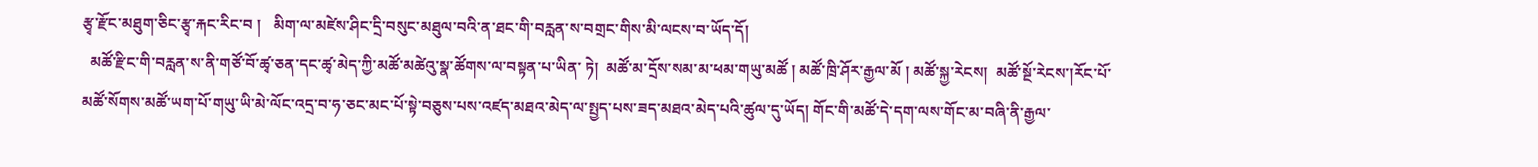རྩྭ་རྫོང་མཐུག་ཅིང་རྩྭ་རྐང་རིང་བ །   མིག་ལ་མཛེས་ཤིང་དྲི་བསུང་མཐུལ་བའི་ན་ཐང་གི་བརླན་ས་བགྲང་གིས་མི་ལངས་བ་ཡོད་དོ།
  མཚོ་རྫིང་གི་བརླན་ས་ནི་གཙོ་བོ་ཚྭ་ཅན་དང་ཚྭ་མེད་ཀྱི་མཚོ་མཚེའུ་སྣ་ཚོགས་ལ་བསྟན་པ་ཡིན་ ཏེ།  མཚོ་མ་དྲོས་སམ་མ་ཕམ་གཡུ་མཚོ ། མཚོ་ཁྲི་ཤོར་རྒྱལ་མོ ། མཚོ་སྐྱ་རེངས།  མཚོ་སྔོ་རེངས་།རོང་པོ་མཚོ་སོགས་མཚོ་ཡག་པོ་གཡུ་ཡི་མེ་ལོང་འདྲ་བ་ཧ་ཅང་མང་པོ་སྟེ་བཅུས་པས་འཛད་མཐའ་མེད་ལ་སྤྱད་པས་ཟད་མཐའ་མེད་པའི་ཚུལ་དུ་ཡོད། གོང་གི་མཚོ་དེ་དག་ལས་གོང་མ་བཞི་ནི་རྒྱལ་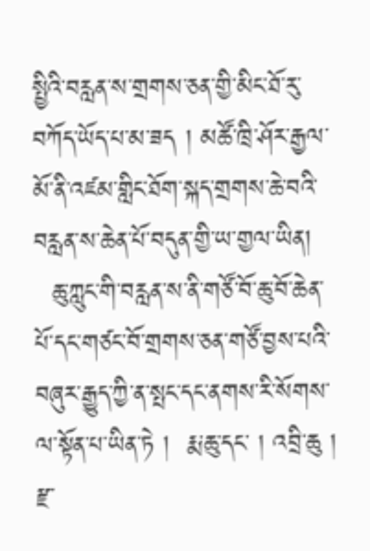སྤྱིའི་བརླན་ས་གྲགས་ཅན་གྱི་མིང་ཐོ་རུ་བཀོད་ཡོད་པ་མ་ཟད ། མཚོ་ཁྲི་ཤོར་རྒྱལ་མོ་ནི་འཛམ་གླིང་ཐོག་སྐད་གྲགས་ཆེ་བའི་བརླན་ས་ཆེན་པོ་བདུན་གྱི་ཡ་གྱལ་ཡིན།
  ཆུ་ཀླུང་གི་བརླན་ས་ནི་གཙོ་བོ་ཆུ་བོ་ཆེན་པོ་དང་གཙང་བོ་གྲགས་ཅན་གཙོ་བྱས་པའི་བཞུར་རྒྱུད་ཀྱི་ན་སྤང་དང་ནགས་རི་སོགས་ལ་སྟོན་པ་ཡིན་ཏེ །  རྨ་ཆུ་དང་ ། འབྲི་ཆུ །  རྫ་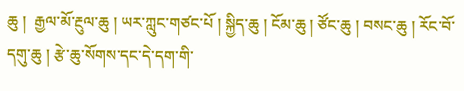ཆུ །  རྒྱལ་མོ་རྔུལ་ཆུ ། ཡར་ཀླུང་གཙང་པོ ། སྐྱིད་ཆུ ། ངོམ་ཆུ ། ཙོང་ཆུ ། བསང་ཆུ ། རོང་བོ་དགུ་ཆུ ། རྩེ་ཆུ་སོགས་དང་དེ་དག་གི་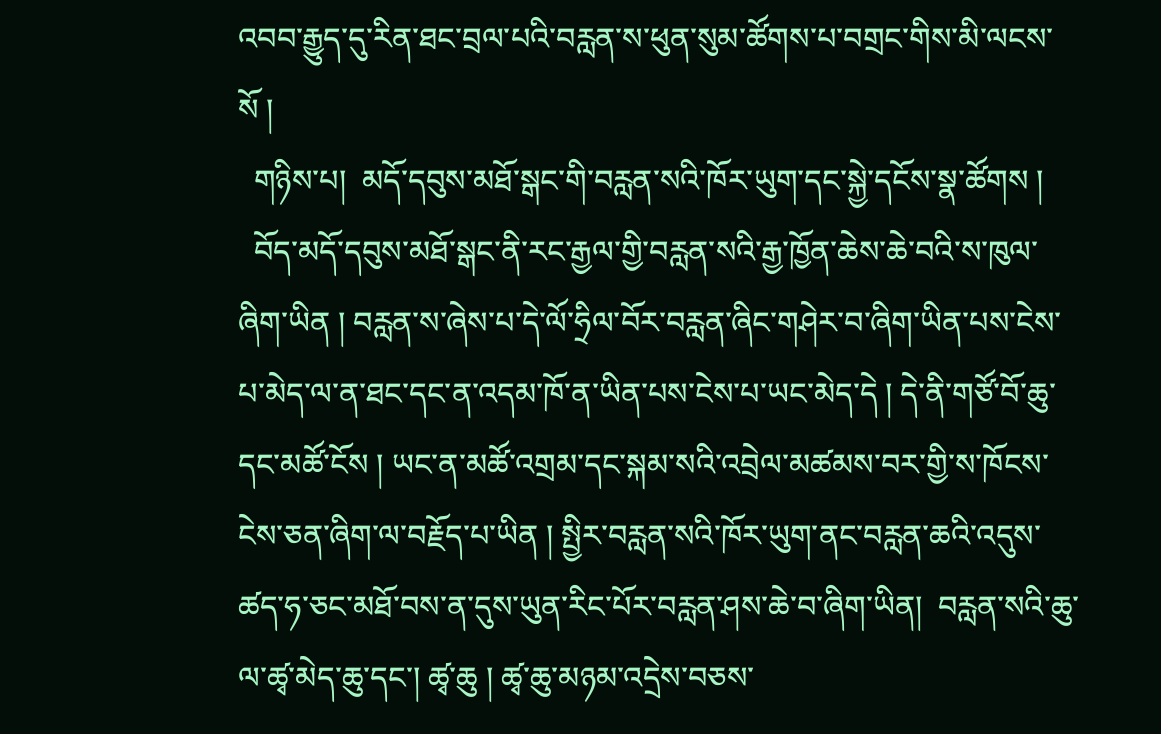འབབ་རྒྱུད་དུ་རིན་ཐང་བྲལ་པའི་བརླན་ས་ཕུན་སུམ་ཚོགས་པ་བགྲང་གིས་མི་ལངས་སོ །
  གཉིས་པ།  མདོ་དབུས་མཐོ་སྒང་གི་བརླན་སའི་ཁོར་ཡུག་དང་སྐྱེ་དངོས་སྣ་ཚོགས །
  བོད་མདོ་དབུས་མཐོ་སྒང་ནི་རང་རྒྱལ་གྱི་བརླན་སའི་རྒྱ་ཁྱོན་ཆེས་ཆེ་བའི་ས་ཁུལ་ཞིག་ཡིན ། བརླན་ས་ཞེས་པ་དེ་ལོ་ཧྲིལ་བོར་བརླན་ཞིང་གཤེར་བ་ཞིག་ཡིན་པས་ངེས་པ་མེད་ལ་ན་ཐང་དང་ན་འདམ་ཁོ་ན་ཡིན་པས་ངེས་པ་ཡང་མེད་དེ ། དེ་ནི་གཙོ་བོ་ཆུ་དང་མཚོ་ངོས ། ཡང་ན་མཚོ་འགྲམ་དང་སྐམ་སའི་འབྲེལ་མཚམས་བར་གྱི་ས་ཁོངས་ངེས་ཅན་ཞིག་ལ་བརྗོད་པ་ཡིན ། སྤྱིར་བརླན་སའི་ཁོར་ཡུག་ནང་བརླན་ཆའི་འདུས་ཚད་ཧ་ཅང་མཐོ་བས་ན་དུས་ཡུན་རིང་པོར་བརླན་ཤས་ཆེ་བ་ཞིག་ཡིན།  བརླན་སའི་ཆུ་ལ་ཚྭ་མེད་ཆུ་དང་། ཚྭ་ཆུ ། ཚྭ་ཆུ་མཉམ་འདྲེས་བཅས་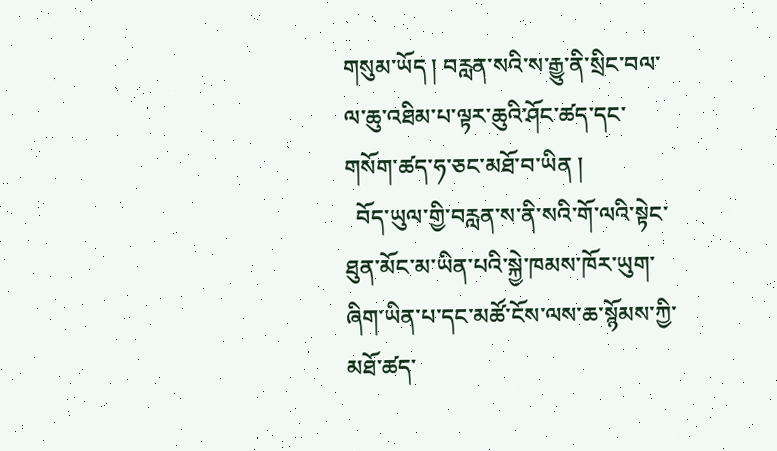གསུམ་ཡོད ། བརླན་སའི་ས་རྒྱུ་ནི་སྲིང་བལ་ལ་ཆུ་འཐིམ་པ་ལྟར་ཆུའི་ཤོང་ཚད་དང་གསོག་ཚད་ཧ་ཅང་མཐོ་བ་ཡིན །
  བོད་ཡུལ་གྱི་བརླན་ས་ནི་སའི་གོ་ལའི་སྟེང་ཐུན་མོང་མ་ཡིན་པའི་སྐྱེ་ཁམས་ཁོར་ཡུག་ཞིག་ཡིན་པ་དང་མཚོ་ངོས་ལས་ཆ་སྙོམས་ཀྱི་མཐོ་ཚད་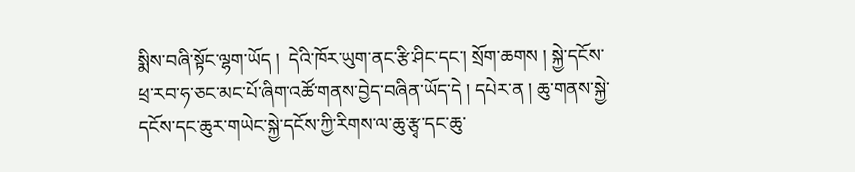སྨིས་བཞི་སྟོང་ལྷག་ཡོད །  དེའི་ཁོར་ཡུག་ནང་རྩི་ཤིང་དང་། སྲོག་ཆགས ། སྐྱེ་དངོས་ཕྲ་རབ་ཧ་ཅང་མང་པོ་ཞིག་འཚོ་གནས་བྱེད་བཞིན་ཡོད་དེ ། དཔེར་ན ། ཆུ་གནས་སྐྱེ་དངོས་དང་ཆུར་གཡེང་སྐྱེ་དངོས་ཀྱི་རིགས་ལ་ཆུ་རྩྭ་དང་ཆུ་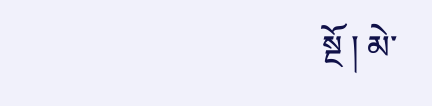སྔོ ། མེ་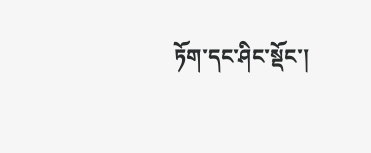ཏོག་དང་ཤིང་སྡོང་།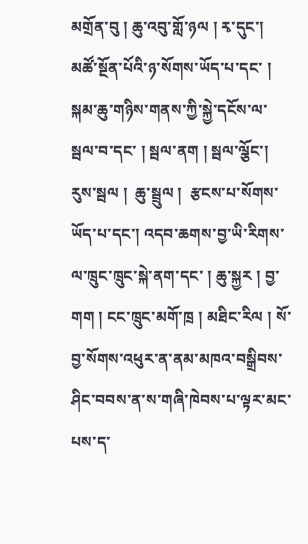མགྲོན་བུ ། ཆུ་འབུ་གློ་ཉལ ། རྭ་དུང་། མཚོ་སྔོན་པོའི་ཉ་སོགས་ཡོད་པ་དང་ །  སྐམ་ཆུ་གཉིས་གནས་ཀྱི་སྐྱེ་དངོས་ལ་སྦལ་བ་དང་ ། སྦལ་ནག ། སྦལ་ལྕོང་། རུས་སྦལ །  ཆུ་སྦྲུལ །  རྩངས་པ་སོགས་ཡོད་པ་དང་། འདབ་ཆགས་བྱ་ཡི་རིགས་ལ་ཁྲུང་ཁྲུང་སྐེ་ནག་དང་ ། ཆུ་སྐྱར ། བྱ་གག ། ངང་ཁྲུང་མགོ་ཁྲ ། མཐིང་རིལ ། སོ་བྱ་སོགས་འཕུར་ན་ནམ་མཁའ་བསྒྲིབས་ཤིང་བབས་ན་ས་གཞི་ཁེབས་པ་ལྟར་མང་པས་ད་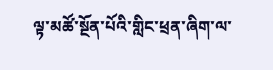ལྟ་མཚོ་སྔོན་པོའི་གླིང་ཕྲན་ཞིག་ལ་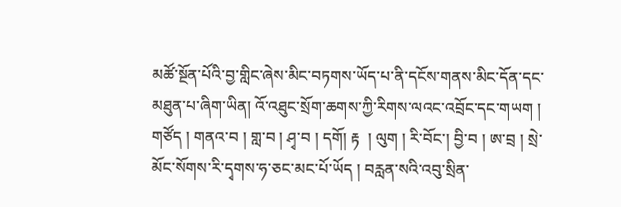མཚོ་སྔོན་པོའི་བྱ་གླིང་ཞེས་མིང་བཏགས་ཡོད་པ་ནི་དངོས་གནས་མིང་དོན་དང་མཐུན་པ་ཞིག་ཡིན། འོ་འཐུང་སྲོག་ཆགས་ཀྱི་རིགས་ལའང་འབྲོང་དང་གཡག ། གཙོད ། གནའ་བ ། གླ་བ ། ཤྭ་བ ། དགོ། རྟ  ། ལུག ། རི་བོང་། བྱི་བ ། ཨ་བྲ ། སྲེ་མོང་སོགས་རི་དྭགས་ཧ་ཅང་མང་པོ་ཡོད ། བརླན་སའི་འབུ་སྲིན་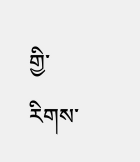གྱི་རིགས་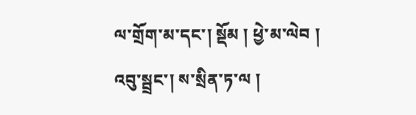ལ་གྲོག་མ་དང་། སྡོམ ། ཕྱེ་མ་ལེབ ། འབུ་སྦྲང་། ས་སྲིན་ཏ་ལ །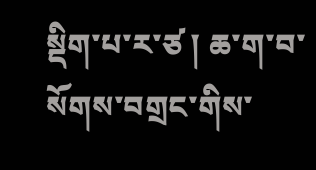སྡིག་པ་ར་ཙ ། ཆ་ག་བ་སོགས་བགྲང་གིས་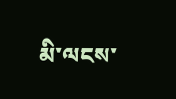མི་ལངས་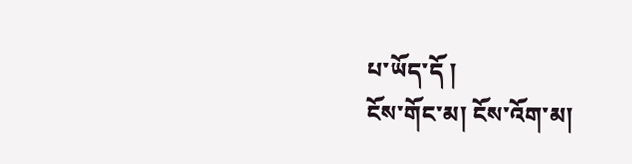པ་ཡོད་དོ །
ངོས་གོང་མ། ངོས་འོག་མ།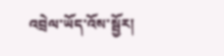འབྲེལ་ཡོད་འོས་སྦྱོར།